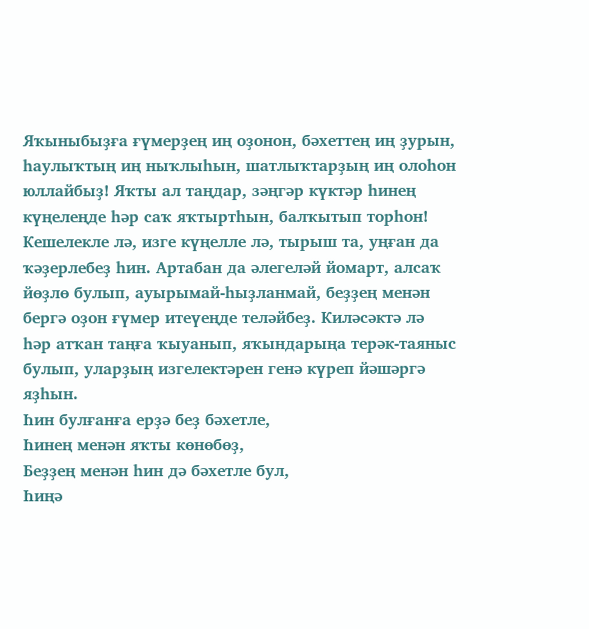Яҡыныбыҙға ғүмерҙең иң оҙонон, бәхеттең иң ҙурын, һаулыҡтың иң ныҡлыһын, шатлыҡтарҙың иң олоһон юллайбыҙ! Яҡты ал таңдар, зәңгәр күктәр һинең күңелеңде һәр саҡ яҡтыртһын, балҡытып торһон! Кешелекле лә, изге күңелле лә, тырыш та, уңған да ҡәҙерлебеҙ һин. Артабан да әлегеләй йомарт, алсаҡ йөҙлө булып, ауырымай-һыҙланмай, беҙҙең менән бергә оҙон ғүмер итеүеңде теләйбеҙ. Киләсәктә лә һәр атҡан таңға ҡыуанып, яҡындарыңа терәк-таяныс булып, уларҙың изгелектәрен генә күреп йәшәргә яҙһын.
Һин булғанға ерҙә беҙ бәхетле,
Һинең менән яҡты көнөбөҙ,
Беҙҙең менән һин дә бәхетле бул,
Һиңә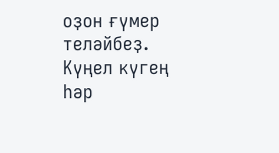оҙон ғүмер теләйбеҙ.
Күңел күгең һәр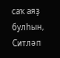саҡ аяҙ булһын,
Ситләп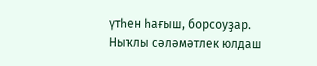үтһен һағыш, борсоуҙар.
Ныҡлы сәләмәтлек юлдаш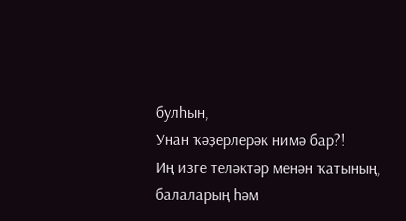булһын,
Унан ҡәҙерлерәк нимә бар?!
Иң изге теләктәр менән ҡатының, балаларың һәм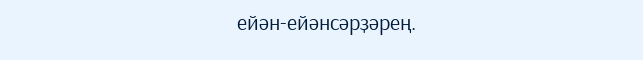ейән-ейәнсәрҙәрең.